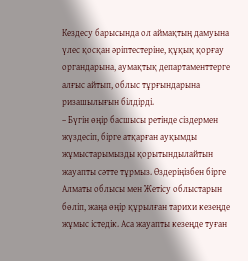Кездесу барысында ол аймақтың дамуына үлес қосқан әріптестеріне, құқық қорғау органдарына, аумақтық департаменттерге алғыс айтып, облыс тұрғындарына ризашылығын білдірді.
– Бүгін өңір басшысы ретінде сіздермен жүздесіп, бірге атқарған ауқымды жұмыстарымызды қорытындылайтын жауапты сәтте тұрмыз. Өздеріңізбен бірге Алматы облысы мен Жетісу облыстарын бөліп, жаңа өңір құрылған тарихи кезеңде жұмыс істедік. Аса жауапты кезеңде туған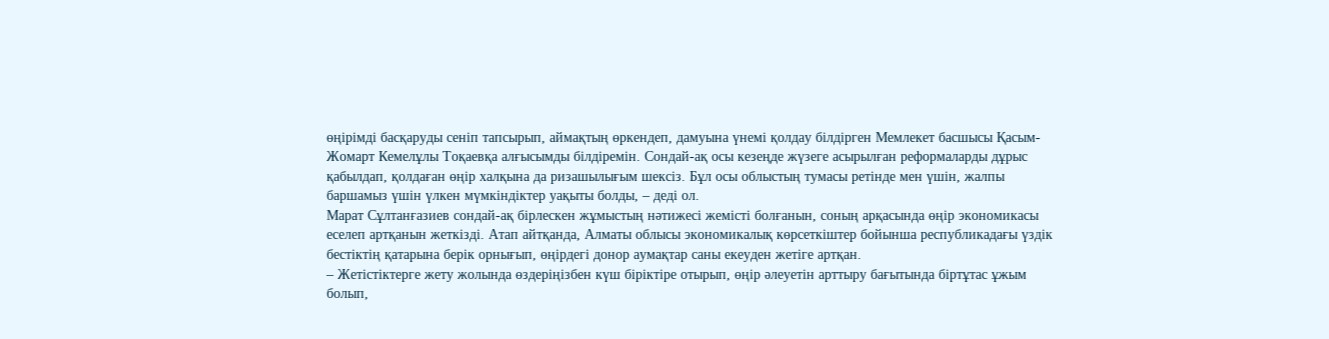өңірімді басқаруды сеніп тапсырып, аймақтың өркендеп, дамуына үнемі қолдау білдірген Мемлекет басшысы Қасым-Жомарт Кемелұлы Тоқаевқа алғысымды білдіремін. Сондай-ақ осы кезеңде жүзеге асырылған реформаларды дұрыс қабылдап, қолдаған өңір халқына да ризашылығым шексіз. Бұл осы облыстың тумасы ретінде мен үшін, жалпы баршамыз үшін үлкен мүмкіндіктер уақыты болды, – деді ол.
Марат Сұлтанғазиев сондай-ақ бірлескен жұмыстың нәтижесі жемісті болғанын, соның арқасында өңір экономикасы еселеп артқанын жеткізді. Атап айтқанда, Алматы облысы экономикалық көрсеткіштер бойынша республикадағы үздік бестіктің қатарына берік орнығып, өңірдегі донор аумақтар саны екеуден жетіге артқан.
– Жетістіктерге жету жолында өздеріңізбен күш біріктіре отырып, өңір әлеуетін арттыру бағытында біртұтас ұжым болып,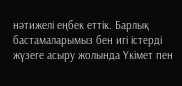нәтижелі еңбек еттік. Барлық бастамаларымыз бен игі істерді жүзеге асыру жолында Үкімет пен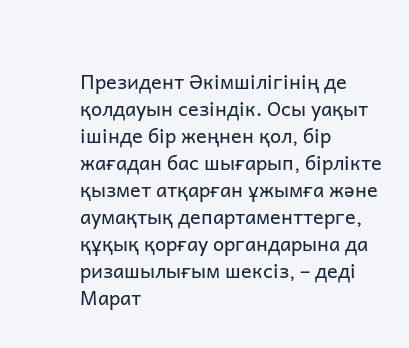Президент Әкімшілігінің де қолдауын сезіндік. Осы уақыт ішінде бір жеңнен қол, бір жағадан бас шығарып, бірлікте қызмет атқарған ұжымға және аумақтық департаменттерге, құқық қорғау органдарына да ризашылығым шексіз, – деді Марат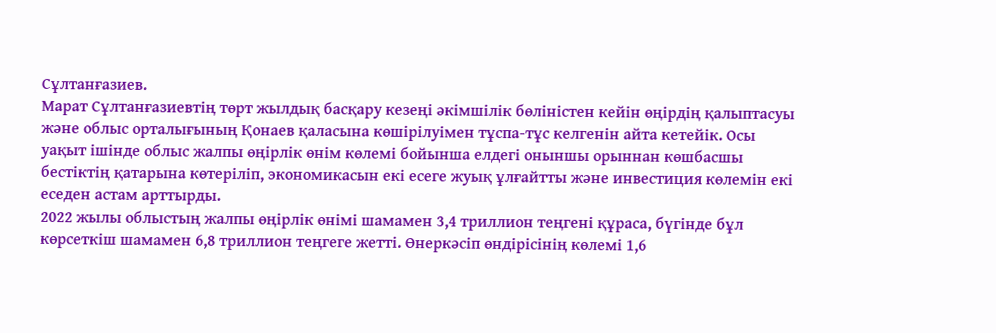Сұлтанғазиев.
Марат Сұлтанғазиевтің төрт жылдық басқару кезеңі әкімшілік бөліністен кейін өңірдің қалыптасуы және облыс орталығының Қонаев қаласына көшірілуімен тұспа-тұс келгенін айта кетейік. Осы уақыт ішінде облыс жалпы өңірлік өнім көлемі бойынша елдегі оныншы орыннан көшбасшы бестіктің қатарына көтеріліп, экономикасын екі есеге жуық ұлғайтты және инвестиция көлемін екі еседен астам арттырды.
2022 жылы облыстың жалпы өңірлік өнімі шамамен 3,4 триллион теңгені құраса, бүгінде бұл көрсеткіш шамамен 6,8 триллион теңгеге жетті. Өнеркәсіп өндірісінің көлемі 1,6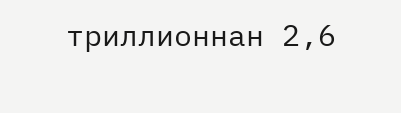триллионнан 2,6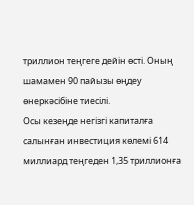триллион теңгеге дейін өсті. Оның шамамен 90 пайызы өңдеу өнеркәсібіне тиесілі.
Осы кезеңде негізгі капиталға салынған инвестиция көлемі 614 миллиард теңгеден 1,35 триллионға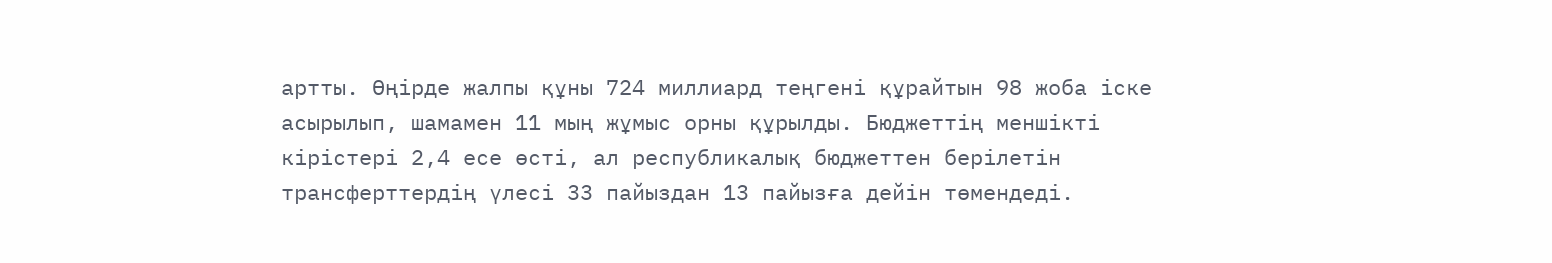артты. Өңірде жалпы құны 724 миллиард теңгені құрайтын 98 жоба іске асырылып, шамамен 11 мың жұмыс орны құрылды. Бюджеттің меншікті кірістері 2,4 есе өсті, ал республикалық бюджеттен берілетін трансферттердің үлесі 33 пайыздан 13 пайызға дейін төмендеді.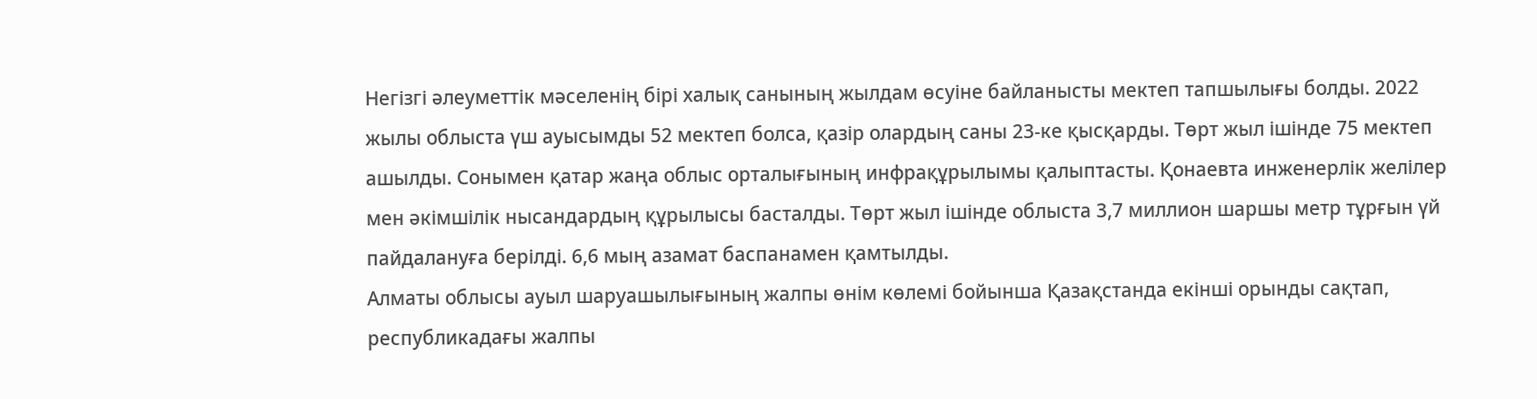Негізгі әлеуметтік мәселенің бірі халық санының жылдам өсуіне байланысты мектеп тапшылығы болды. 2022 жылы облыста үш ауысымды 52 мектеп болса, қазір олардың саны 23-ке қысқарды. Төрт жыл ішінде 75 мектеп ашылды. Сонымен қатар жаңа облыс орталығының инфрақұрылымы қалыптасты. Қонаевта инженерлік желілер мен әкімшілік нысандардың құрылысы басталды. Төрт жыл ішінде облыста 3,7 миллион шаршы метр тұрғын үй пайдалануға берілді. 6,6 мың азамат баспанамен қамтылды.
Алматы облысы ауыл шаруашылығының жалпы өнім көлемі бойынша Қазақстанда екінші орынды сақтап, республикадағы жалпы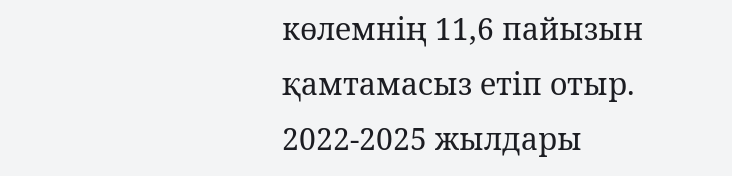көлемнің 11,6 пайызын қамтамасыз етіп отыр. 2022-2025 жылдары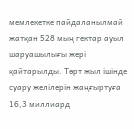мемлекетке пайдаланылмай жатқан 528 мың гектар ауыл шаруашылығы жері қайтарылды. Төрт жыл ішінде суару желілерін жаңғыртуға 16,3 миллиард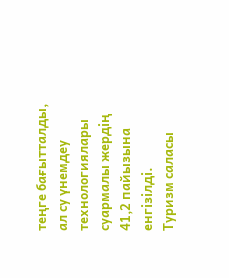теңге бағытталды, ал су үнемдеу технологиялары суармалы жердің 41,2 пайызына енгізілді.
Туризм саласы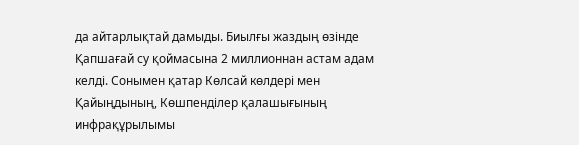да айтарлықтай дамыды. Биылғы жаздың өзінде Қапшағай су қоймасына 2 миллионнан астам адам келді. Сонымен қатар Көлсай көлдері мен Қайыңдының, Көшпенділер қалашығының инфрақұрылымы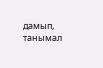дамып, танымал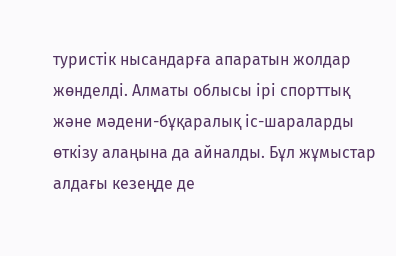туристік нысандарға апаратын жолдар жөнделді. Алматы облысы ірі спорттық және мәдени-бұқаралық іс-шараларды өткізу алаңына да айналды. Бұл жұмыстар алдағы кезеңде де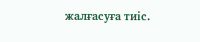жалғасуға тиіс.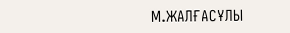М.ЖАЛҒАСҰЛЫ